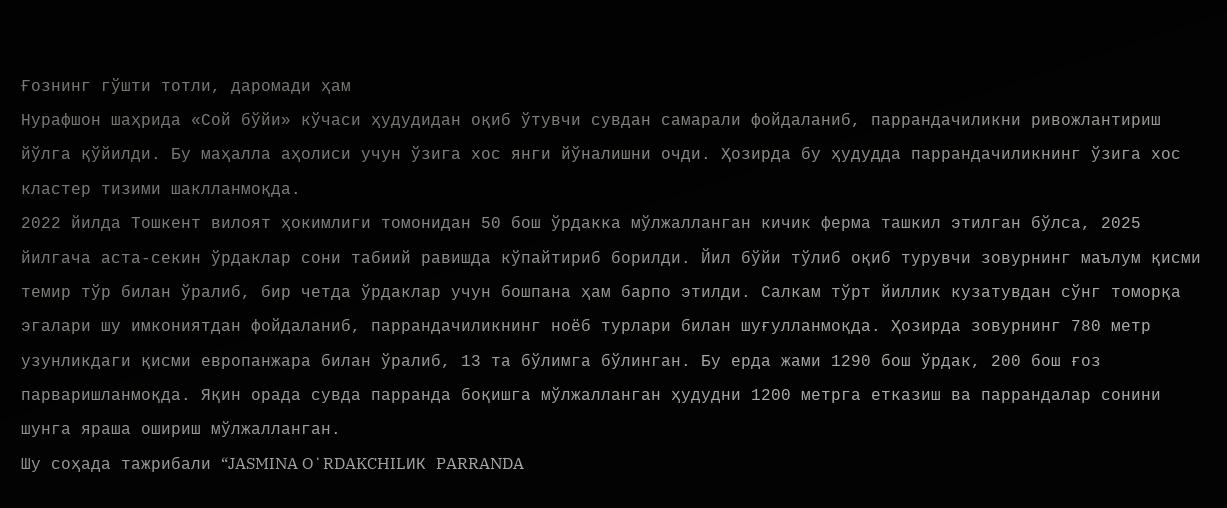Ғознинг гўшти тотли, даромади ҳам
Нурафшон шаҳрида «Сой бўйи» кўчаси ҳудудидан оқиб ўтувчи сувдан самарали фойдаланиб, паррандачиликни ривожлантириш йўлга қўйилди. Бу маҳалла аҳолиси учун ўзига хос янги йўналишни очди. Ҳозирда бу ҳудудда паррандачиликнинг ўзига хос кластер тизими шаклланмоқда.
2022 йилда Тошкент вилоят ҳокимлиги томонидан 50 бош ўрдакка мўлжалланган кичик ферма ташкил этилган бўлса, 2025 йилгача аста-секин ўрдаклар сони табиий равишда кўпайтириб борилди. Йил бўйи тўлиб оқиб турувчи зовурнинг маълум қисми темир тўр билан ўралиб, бир четда ўрдаклар учун бошпана ҳам барпо этилди. Салкам тўрт йиллик кузатувдан сўнг томорқа эгалари шу имкониятдан фойдаланиб, паррандачиликнинг ноёб турлари билан шуғулланмоқда. Ҳозирда зовурнинг 780 метр узунликдаги қисми европанжара билан ўралиб, 13 та бўлимга бўлинган. Бу ерда жами 1290 бош ўрдак, 200 бош ғоз парваришланмоқда. Яқин орада сувда парранда боқишга мўлжалланган ҳудудни 1200 метрга етказиш ва паррандалар сонини шунга яраша ошириш мўлжалланган.
Шу соҳада тажрибали “JASMINA OʻRDAKCHILИК PARRANDA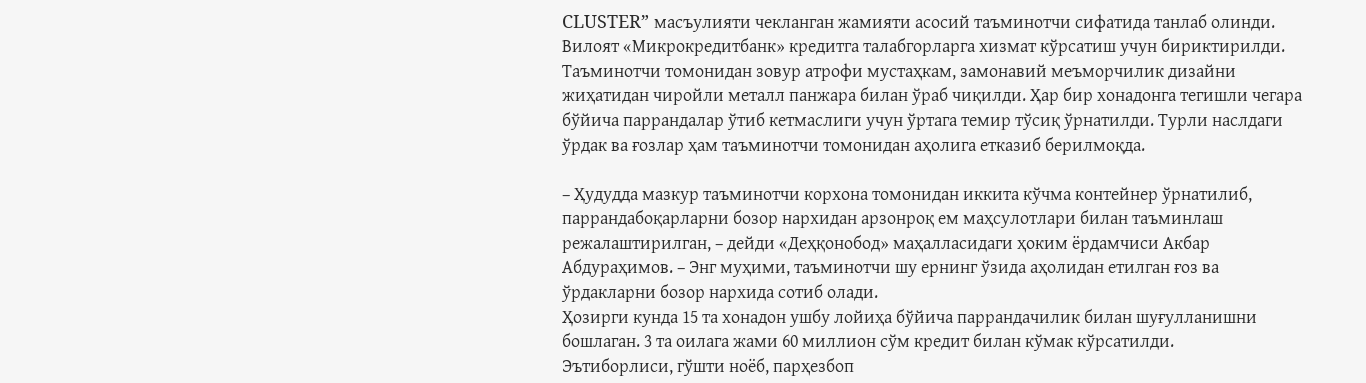CLUSTER” масъулияти чекланган жамияти асосий таъминотчи сифатида танлаб олинди. Вилоят «Микрокредитбанк» кредитга талабгорларга хизмат кўрсатиш учун бириктирилди. Таъминотчи томонидан зовур атрофи мустаҳкам, замонавий меъморчилик дизайни жиҳатидан чиройли металл панжара билан ўраб чиқилди. Ҳар бир хонадонга тегишли чегара бўйича паррандалар ўтиб кетмаслиги учун ўртага темир тўсиқ ўрнатилди. Турли наслдаги ўрдак ва ғозлар ҳам таъминотчи томонидан аҳолига етказиб берилмоқда.

– Ҳудудда мазкур таъминотчи корхона томонидан иккита кўчма контейнер ўрнатилиб, паррандабоқарларни бозор нархидан арзонроқ ем маҳсулотлари билан таъминлаш режалаштирилган, – дейди «Деҳқонобод» маҳалласидаги ҳоким ёрдамчиси Акбар Абдураҳимов. – Энг муҳими, таъминотчи шу ернинг ўзида аҳолидан етилган ғоз ва ўрдакларни бозор нархида сотиб олади.
Ҳозирги кунда 15 та хонадон ушбу лойиҳа бўйича паррандачилик билан шуғулланишни бошлаган. 3 та оилага жами 60 миллион сўм кредит билан кўмак кўрсатилди.
Эътиборлиси, гўшти ноёб, парҳезбоп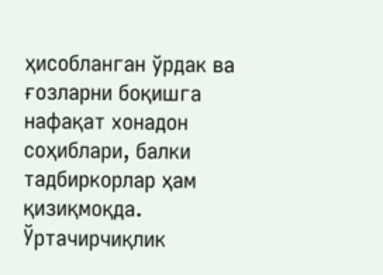ҳисобланган ўрдак ва ғозларни боқишга нафақат хонадон соҳиблари, балки тадбиркорлар ҳам қизиқмоқда. Ўртачирчиқлик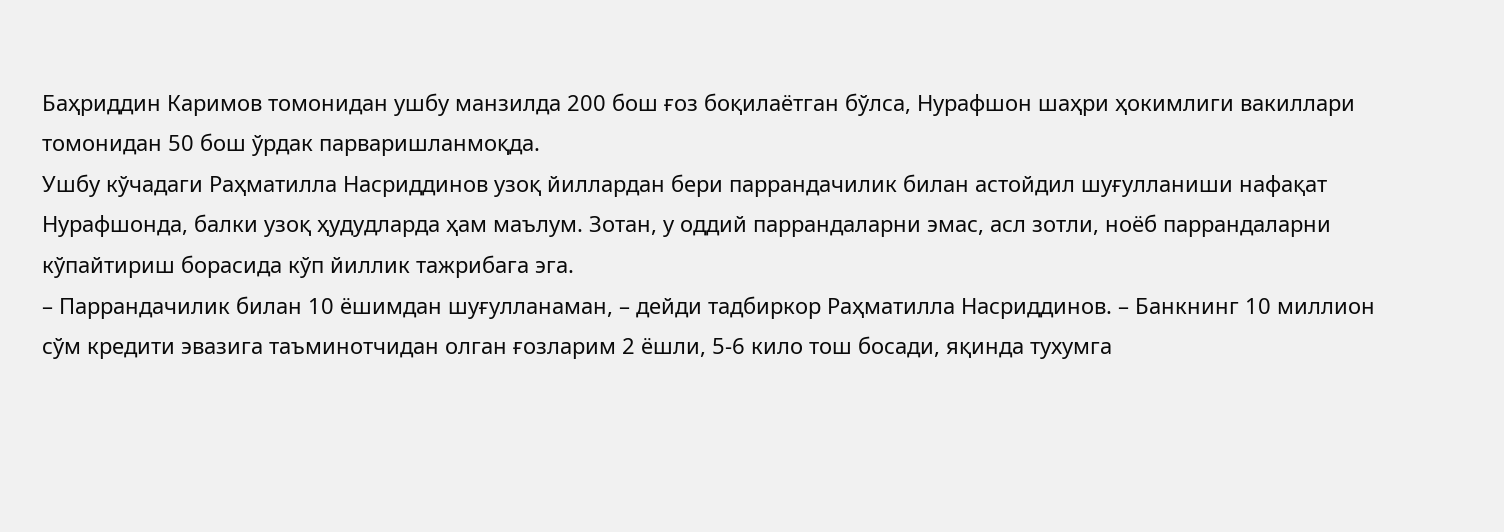Баҳриддин Каримов томонидан ушбу манзилда 200 бош ғоз боқилаётган бўлса, Нурафшон шаҳри ҳокимлиги вакиллари томонидан 50 бош ўрдак парваришланмоқда.
Ушбу кўчадаги Раҳматилла Насриддинов узоқ йиллардан бери паррандачилик билан астойдил шуғулланиши нафақат Нурафшонда, балки узоқ ҳудудларда ҳам маълум. Зотан, у оддий паррандаларни эмас, асл зотли, ноёб паррандаларни кўпайтириш борасида кўп йиллик тажрибага эга.
– Паррандачилик билан 10 ёшимдан шуғулланаман, – дейди тадбиркор Раҳматилла Насриддинов. – Банкнинг 10 миллион сўм кредити эвазига таъминотчидан олган ғозларим 2 ёшли, 5-6 кило тош босади, яқинда тухумга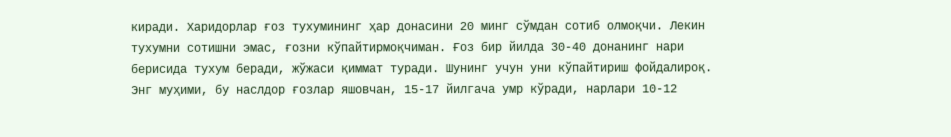киради. Харидорлар ғоз тухумининг ҳар донасини 20 минг сўмдан сотиб олмоқчи. Лекин тухумни сотишни эмас, ғозни кўпайтирмоқчиман. Ғоз бир йилда 30-40 донанинг нари берисида тухум беради, жўжаси қиммат туради. Шунинг учун уни кўпайтириш фойдалироқ. Энг муҳими, бу наслдор ғозлар яшовчан, 15-17 йилгача умр кўради, нарлари 10-12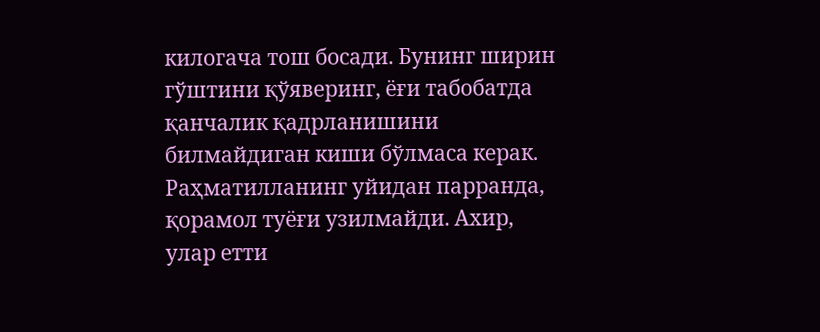килогача тош босади. Бунинг ширин гўштини қўяверинг, ёғи табобатда қанчалик қадрланишини билмайдиган киши бўлмаса керак.
Раҳматилланинг уйидан парранда, қорамол туёғи узилмайди. Ахир, улар етти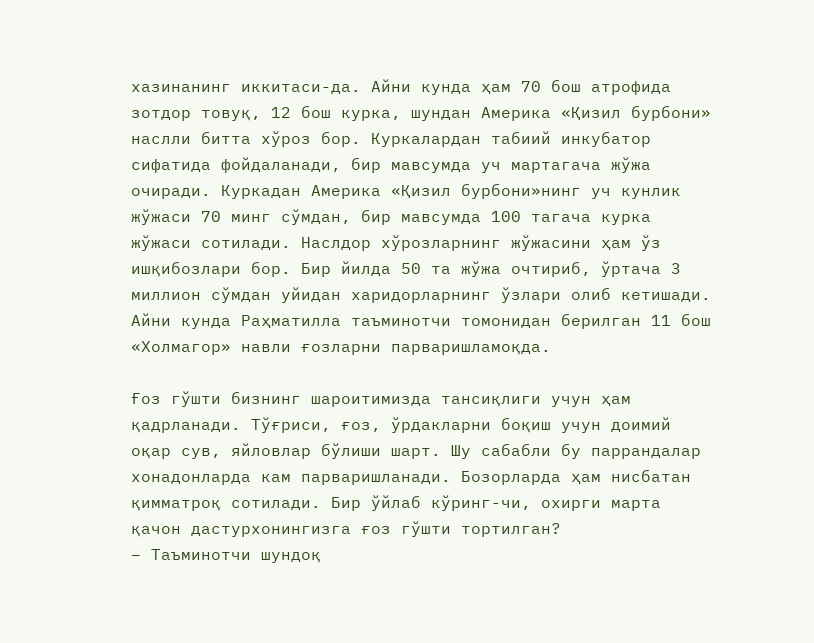хазинанинг иккитаси-да. Айни кунда ҳам 70 бош атрофида зотдор товуқ, 12 бош курка, шундан Америка «Қизил бурбони» наслли битта хўроз бор. Куркалардан табиий инкубатор сифатида фойдаланади, бир мавсумда уч мартагача жўжа очиради. Куркадан Америка «Қизил бурбони»нинг уч кунлик жўжаси 70 минг сўмдан, бир мавсумда 100 тагача курка жўжаси сотилади. Наслдор хўрозларнинг жўжасини ҳам ўз ишқибозлари бор. Бир йилда 50 та жўжа очтириб, ўртача 3 миллион сўмдан уйидан харидорларнинг ўзлари олиб кетишади. Айни кунда Раҳматилла таъминотчи томонидан берилган 11 бош «Холмагор» навли ғозларни парваришламоқда.

Ғоз гўшти бизнинг шароитимизда тансиқлиги учун ҳам қадрланади. Тўғриси, ғоз, ўрдакларни боқиш учун доимий оқар сув, яйловлар бўлиши шарт. Шу сабабли бу паррандалар хонадонларда кам парваришланади. Бозорларда ҳам нисбатан қимматроқ сотилади. Бир ўйлаб кўринг-чи, охирги марта қачон дастурхонингизга ғоз гўшти тортилган?
– Таъминотчи шундоқ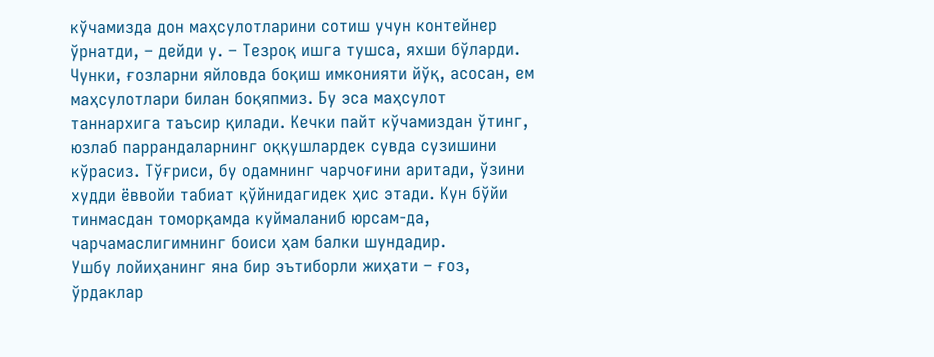кўчамизда дон маҳсулотларини сотиш учун контейнер ўрнатди, – дейди у. – Тезроқ ишга тушса, яхши бўларди. Чунки, ғозларни яйловда боқиш имконияти йўқ, асосан, ем маҳсулотлари билан боқяпмиз. Бу эса маҳсулот таннархига таъсир қилади. Кечки пайт кўчамиздан ўтинг, юзлаб паррандаларнинг оққушлардек сувда сузишини кўрасиз. Тўғриси, бу одамнинг чарчоғини аритади, ўзини худди ёввойи табиат қўйнидагидек ҳис этади. Кун бўйи тинмасдан томорқамда куймаланиб юрсам-да, чарчамаслигимнинг боиси ҳам балки шундадир.
Ушбу лойиҳанинг яна бир эътиборли жиҳати – ғоз, ўрдаклар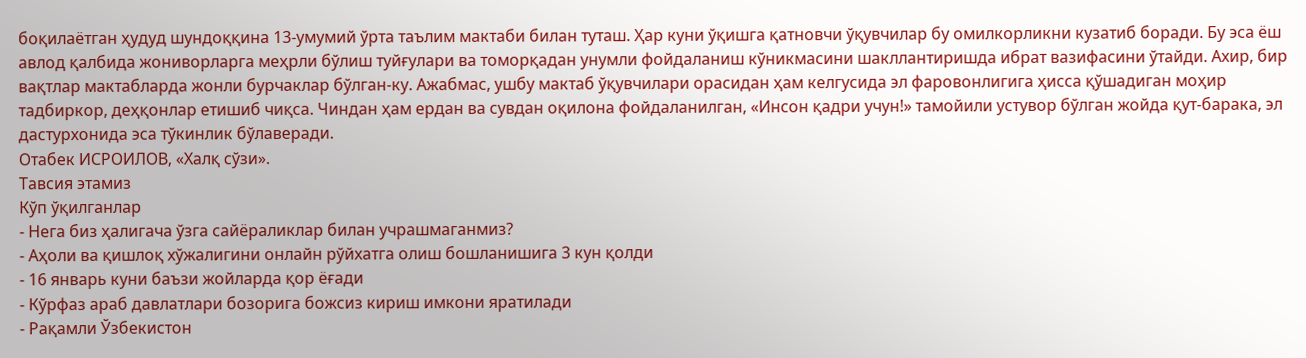боқилаётган ҳудуд шундоққина 13-умумий ўрта таълим мактаби билан туташ. Ҳар куни ўқишга қатновчи ўқувчилар бу омилкорликни кузатиб боради. Бу эса ёш авлод қалбида жониворларга меҳрли бўлиш туйғулари ва томорқадан унумли фойдаланиш кўникмасини шакллантиришда ибрат вазифасини ўтайди. Ахир, бир вақтлар мактабларда жонли бурчаклар бўлган-ку. Ажабмас, ушбу мактаб ўқувчилари орасидан ҳам келгусида эл фаровонлигига ҳисса қўшадиган моҳир тадбиркор, деҳқонлар етишиб чиқса. Чиндан ҳам ердан ва сувдан оқилона фойдаланилган, «Инсон қадри учун!» тамойили устувор бўлган жойда қут-барака, эл дастурхонида эса тўкинлик бўлаверади.
Отабек ИСРОИЛОВ, «Халқ сўзи».
Тавсия этамиз
Кўп ўқилганлар
- Нега биз ҳалигача ўзга сайёраликлар билан учрашмаганмиз?
- Аҳоли ва қишлоқ хўжалигини онлайн рўйхатга олиш бошланишига 3 кун қолди
- 16 январь куни баъзи жойларда қор ёғади
- Кўрфаз араб давлатлари бозорига божсиз кириш имкони яратилади
- Рақамли Ўзбeкистон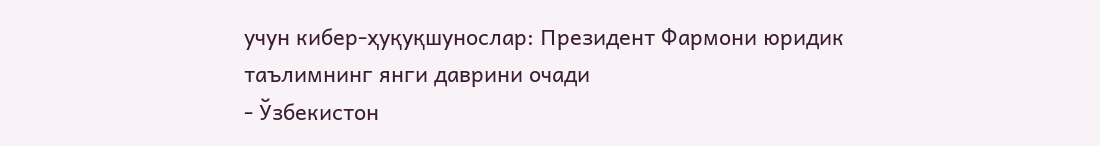учун кибeр-ҳуқуқшунослар: Прeзидeнт Фармони юридик таълимнинг янги даврини очади
- Ўзбекистон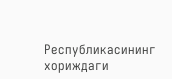Республикасининг хориждаги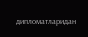дипломатларидан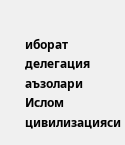иборат делегация аъзолари Ислом цивилизацияси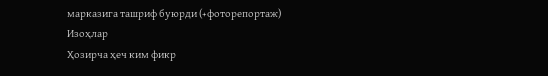марказига ташриф буюрди (+фоторепортаж)
Изоҳлар
Ҳозирча ҳеч ким фикр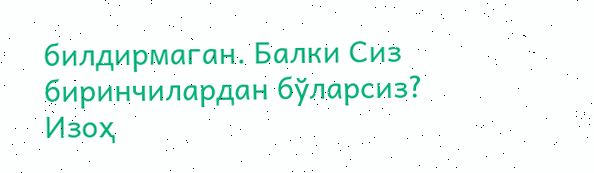билдирмаган. Балки Сиз биринчилардан бўларсиз?
Изоҳ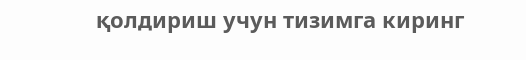қолдириш учун тизимга киринг